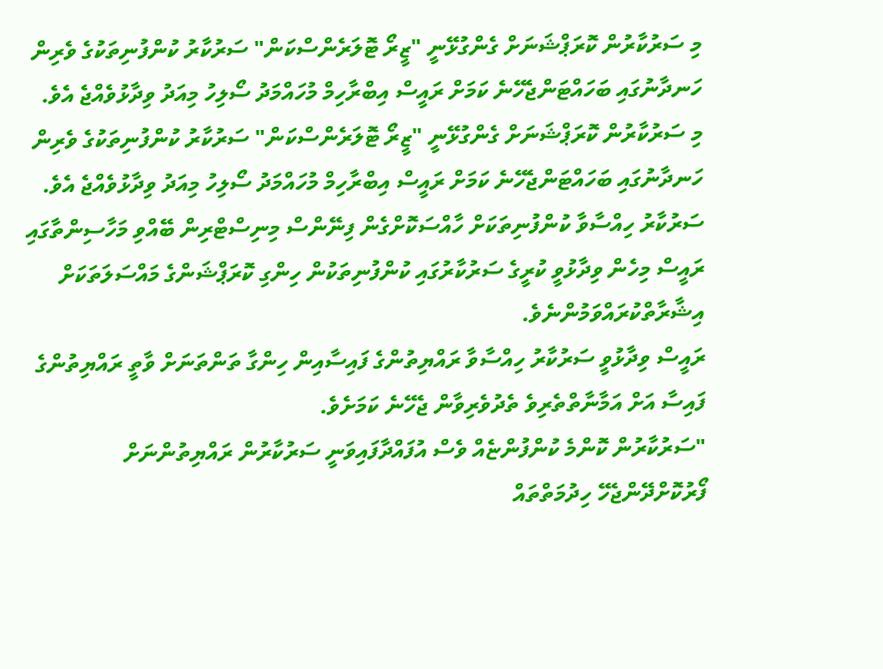މި ސަރުކާރުން ކޮރަޕްޝަނަށް ގެންގުޅޭނީ "ޒީރޯ ޓޮލަރެންސްކަން" ސަރުކާރު ކުންފުނިތަކުގެ ވެރިން ހަނދާނުގައި ބަހައްޓަންޖެހޭނެ ކަމަށް ރައީސް އިބްރާހިމް މުހައްމަދު ސޯލިހު މިއަދު ވިދާޅުވެއްޖެ އެވެ.
މި ސަރުކާރުން ކޮރަޕްޝަނަށް ގެންގުޅޭނީ "ޒީރޯ ޓޮލަރެންސްކަން" ސަރުކާރު ކުންފުނިތަކުގެ ވެރިން ހަނދާނުގައި ބަހައްޓަންޖެހޭނެ ކަމަށް ރައީސް އިބްރާހިމް މުހައްމަދު ސޯލިހު މިއަދު ވިދާޅުވެއްޖެ އެވެ.
ސަރުކާރު ހިއްސާވާ ކުންފުނިތަކަށް ހާއްސަކޮށްގެން ފިނޭންސް މިނިސްޓްރިން ބޭއްވި މަހާސިންތާގައި ރައީސް މިހެން ވިދާޅުވީ ކުރީގެ ސަރުކާރުގައި ކުންފުނިތަކުން ހިންގި ކޮރަޕްޝަންގެ މައްސަލަތަކަށް އިޝާރާތްކުރައްވަމުންނެވެ.
ރައީސް ވިދާޅުވީ ސަރުކާރު ހިއްސާވާ ރައްޔިތުންގެ ފައިސާއިން ހިންގާ ތަންތަނަށް ވާތީ ރައްޔިތުންގެ ފައިސާ އަށް އަމާނާތްތެރިވެ ތެދުވެރިވާން ޖެހޭނެ ކަމަށެވެ.
"ސަރުކާރުން ކޮންމެ ކުންފުންޏެއް ވެސް އުފައްދާފައިވަނީ ސަރުކާރުން ރައްޔިތުންނަށް ފޯރުކޮށްދޭންޖެހޭ ހިދުމަތްތައް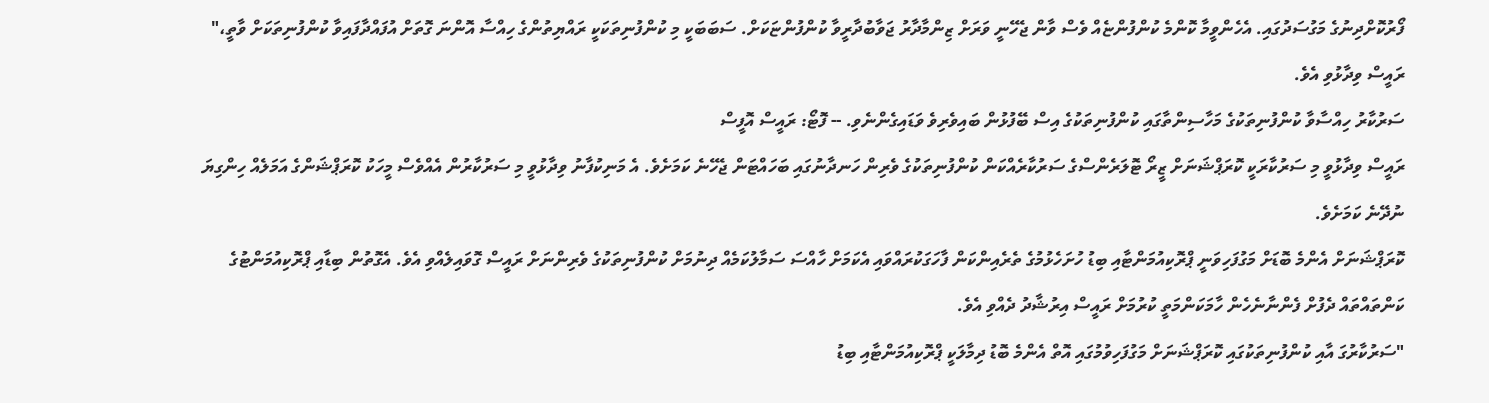ފޯރުކޮށްދިނުގެ މަގުސަދުގައި. އެހެންވީމާ ކޮންމެ ކުންފުންޏެއް ވެސް ވާން ޖެހޭނީ ވަރަށް ޒިންމާދާރު ޖަވާބުދާރީވާ ކުންފުންޏަކަށް. ސަބަބަކީ މި ކުންފުނިތަކަކީ ރައްޔިތުންގެ ހިއްސާ އޮންނަ ގޮތަށް އުފައްދާފައިވާ ކުންފުނިތަކަށް ވާތީ،" ރައީސް ވިދާޅުވި އެވެ.
ސަރުކާރު ހިއްސާވާ ކުންފުނިތަކުގެ މަހާސިންތާގައި ކުންފުނިތަކުގެ އިސް ބޭފުޅުން ބައިވެރިވެ ވަޑައިގެންނެވި. -- ފޮޓޯ: ރައީސް އޮފީސް
ރައީސް ވިދާޅުވީ މި ސަރުކާރަކީ ކޮރަޕްޝަނަށް ޒީރޯ ޓޮލަރެންސްގެ ސަރުކާރެއްކަން ކުންފުނިތަކުގެ ވެރިން ހަނދާނުގައި ބަހައްޓަން ޖެހޭނެ ކަމަށެވެ. އެ މަނިކުފާނު ވިދާޅުވީ މި ސަރުކާރުން އެއްވެސް މީހަކު ކޮރަޕްޝަންގެ އަމަލެއް ހިންގިޔަ ނުދޭނެ ކަމަށެވެ.
ކޮރަޕްޝަނަށް އެންމެ ބޮޑަށް މަގުފަހިވަނީ ޕްރޮކިއުމަންޓާއި ބިޑު ހުށަހެޅުމުގެ ތެރެއިންކަން ފާހަގަކުރައްވައި އެކަމަށް ހާއްސަ ސަމާލުކަމެއް ދިނުމަށް ކުންފުނިތަކުގެ ވެރިންނަށް ރައީސް ގޮވައިލެއްވި އެވެ. އެގޮތުން ބިޑާއި ޕްރޮކިއުމަންޓުގެ ކަންތައްތައް ދެފުށް ފެންނާނެހެން ހާމަކަންމަތީ ކުރުމަށް ރައީސް އިރުޝާދު ދެއްވި އެވެ.
"ސަރުކާރުގަ އާއި ކުންފުނިތަކުގައި ކޮރަޕްޝަނަށް މަގުފަހިވުމުގައި އޮތް އެންމެ ބޮޑު ދިމާލަކީ ޕްރޮކިއުމަންޓާއި ބިޑު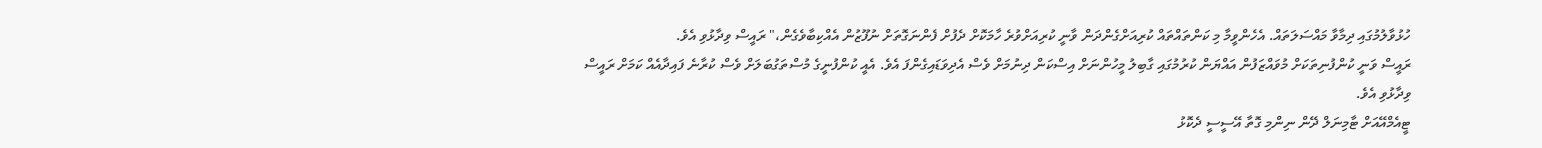ހުޅުވާލުމުގައި ދިމާވާ މައްސަލަތައް. އެހެންވީމާ މި ކަންތައްތައް ކުރިއަށްގެންދަން ވާނީ ކުރިއަށްވުރެ ހާމަކޮށް ދެފުށް ފެންނަގޮތަށް ނުފޫޒުން އެއްކިބާވެގެން،" ރައީސް ވިދާޅުވި އެވެ.
ރައީސް ވަނީ ކުންފުނިތަކަށް މުވައްޒަފުން އައްޔަން ކުރުމުގައި ގާބިލު މީހުންނަށް އިސްކަން ދިނުމަށް ވެސް އެދިވަޑައިގެންފަ އެވެ. އެއީ ކުންފުނީގެ މުސްތަގުބަލަށް ވެސް ކުރާނެ ފައިދާއެއް ކަމަށް ރައީސް ވިދާޅުވި އެވެ.
ޓީއެމްއޭއަށް ޓާމިނަލް ދޭން ނިންމި ގޮތާ އޭސީސީ ދެކޮޅު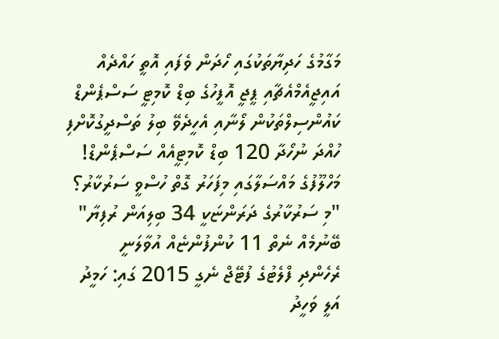މަގާމުގެ ހަދިޔާތަކުގައި ހޯދަން ވެފައި އޮތީ ހައްދެއް
އައިޖީއެމްއެޗާއި ޕީޖީ އޮފީހުގެ ބިޑް ކޮމިޓީ ސަސްޕެންޑް
ކައުންސިލްތަކުން ލޯނާއި އެހީދެވޭ ބިލު ތަސްދީގުކޮށްފި
ހުއްދަ ނުހޯދާ 120 ބިޑް ކޮމިޓީއެއް ސަސްޕެންޑް!
މަހްލޫފުގެ މައްސަލާގައި މިފަހަރު ގޮތް ހުސްވީ ސަރުކާރު؟
"މި ސަރުކާރުގެ ދަރަންޏަކީ 34 ބިލިއަން ރުފިޔާ"
ބޭނުމެއް ނެތް 11 ކުންފުންޏެއް އުވާލަނީ
ރެހެންދި ފްލެޓުގެ ފުޓޭޖް ނެގީ 2015 ގައި: ހަމީދު
އަލީ ވަހީދު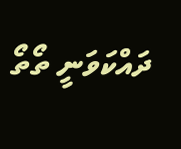ދައްކަވަނީ ތޯތޯ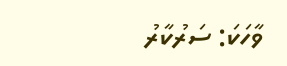ވާހަކަ: ސަރުކާރު